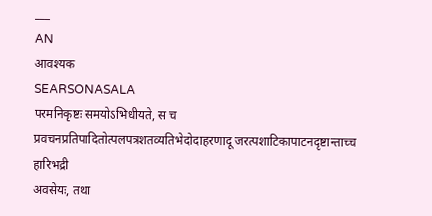___
AN
आवश्यक
SEARSONASALA
परमनिकृष्टः समयोऽभिधीयते, स च प्रवचनप्रतिपादितोत्पलपत्रशतव्यतिभेदोदाहरणादू जरत्पशाटिकापाटनदृष्टान्ताच्च हारिभद्री
अवसेयः, तथा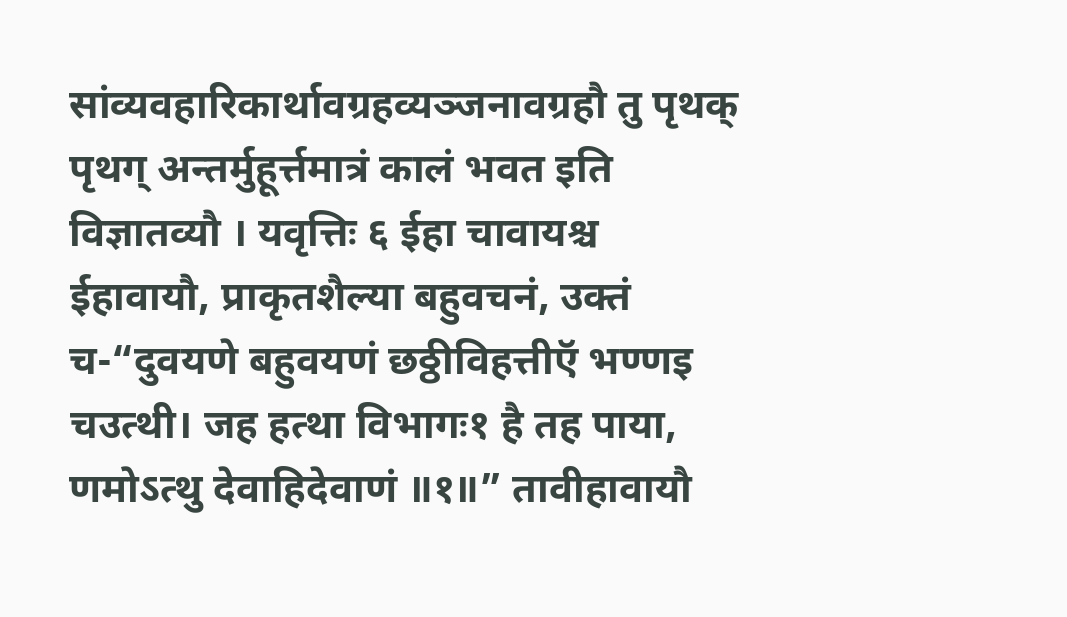सांव्यवहारिकार्थावग्रहव्यञ्जनावग्रहौ तु पृथक् पृथग् अन्तर्मुहूर्त्तमात्रं कालं भवत इति विज्ञातव्यौ । यवृत्तिः ६ ईहा चावायश्च ईहावायौ, प्राकृतशैल्या बहुवचनं, उक्तं च-“दुवयणे बहुवयणं छठ्ठीविहत्तीऍ भण्णइ चउत्थी। जह हत्था विभागः१ है तह पाया, णमोऽत्थु देवाहिदेवाणं ॥१॥” तावीहावायौ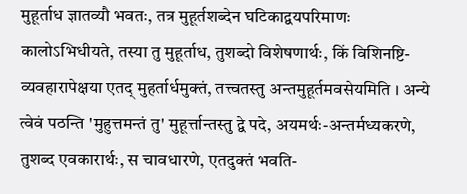मुहूर्ताध ज्ञातव्यौ भवतः, तत्र मुहूर्तशब्देन घटिकाद्वयपरिमाणः
कालोऽभिधीयते, तस्या तु मुहूर्ताध, तुशब्दो विशेषणार्थः, किं विशिनष्टि-व्यवहारापेक्षया एतद् मुहर्तार्धमुक्तं, तत्त्वतस्तु अन्तमुहूर्तमवसेयमिति । अन्ये त्वेवं पठन्ति 'मुहुत्तमन्तं तु' मुहूर्त्तान्तस्तु द्वे पदे, अयमर्थः-अन्तर्मध्यकरणे, तुशब्द एवकारार्थः, स चावधारणे, एतदुक्तं भवति-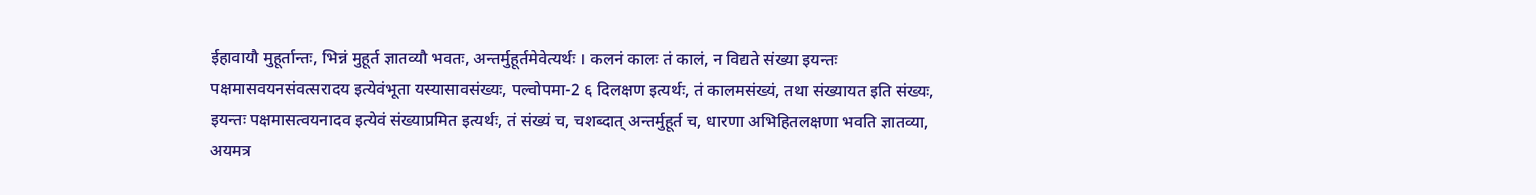ईहावायौ मुहूर्तान्तः, भिन्नं मुहूर्त ज्ञातव्यौ भवतः, अन्तर्मुहूर्तमेवेत्यर्थः । कलनं कालः तं कालं, न विद्यते संख्या इयन्तः पक्षमासवयनसंवत्सरादय इत्येवंभूता यस्यासावसंख्यः, पल्वोपमा-2 ६ दिलक्षण इत्यर्थः, तं कालमसंख्यं, तथा संख्यायत इति संख्यः, इयन्तः पक्षमासत्वयनादव इत्येवं संख्याप्रमित इत्यर्थः, तं संख्यं च, चशब्दात् अन्तर्मुहूर्त च, धारणा अभिहितलक्षणा भवति ज्ञातव्या, अयमत्र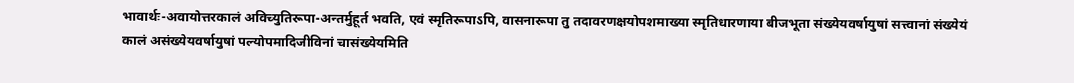भावार्थः-अवायोत्तरकालं अविच्युतिरूपा-अन्तर्मुहूर्त भवति, एवं स्मृतिरूपाऽपि, वासनारूपा तु तदावरणक्षयोपशमाख्या स्मृतिधारणाया बीजभूता संख्येयवर्षायुषां सत्त्वानां संख्येयं कालं असंख्येयवर्षायुषां पल्योपमादिजीविनां चासंख्येयमिति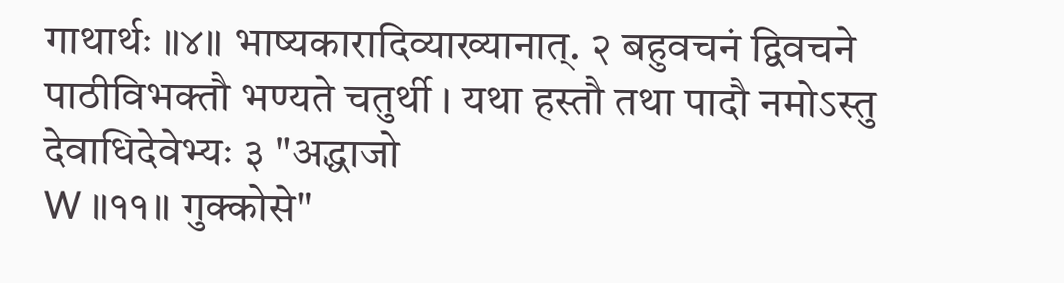गाथार्थः ॥४॥ भाष्यकारादिव्याख्यानात्. २ बहुवचनं द्विवचने पाठीविभक्तौ भण्यते चतुर्थी । यथा हस्तौ तथा पादौ नमोऽस्तु देवाधिदेवेभ्यः ३ "अद्धाजो
W ॥११॥ गुक्कोसे"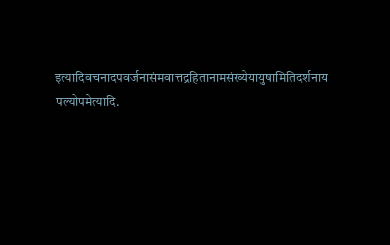इत्यादिवचनादपवर्जनासंमवात्तद्रहितानामसंख्येयायुषामितिदर्शनाय पल्योपमेत्यादि.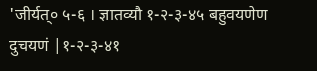'जीर्यत्० ५-६ । ज्ञातव्यौ १-२-३-४५ बहुवयणेण दुचयणं |१-२-३-४१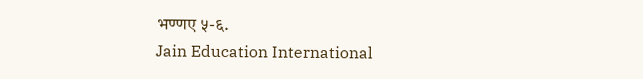भण्णए ५-६.
Jain Education International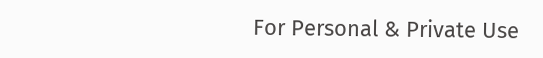For Personal & Private Use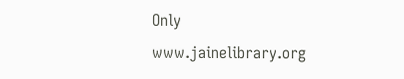Only
www.jainelibrary.org